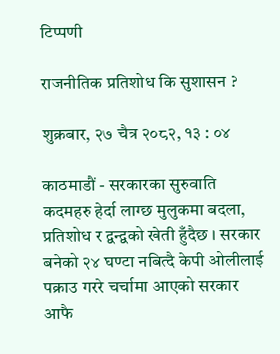टिप्पणी

राजनीतिक प्रतिशोध कि सुशासन ?

शुक्रबार, २७ चैत्र २०८२, १३ : ०४

काठमाडौं - सरकारका सुरुवाति कदमहरु हेर्दा लाग्छ मुलुकमा बदला, प्रतिशोध र द्वन्द्वको खेती हुँदैछ । सरकार बनेको २४ घण्टा नबित्दै केपी ओलीलाई पक्राउ गररे चर्चामा आएको सरकार आफै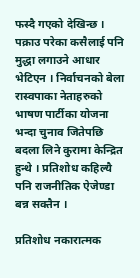फस्दै गएको देखिन्छ । पक्राउ परेका कसैलाई पनि मुद्धा लगाउने आधार भेटिएन । निर्वाचनको बेला रास्वपाका नेताहरुको भाषण पार्टीका योजना भन्दा चुनाव जितेपछि बदला लिने कुरामा केन्द्रित हुन्थे । प्रतिशोध कहिल्यै पनि राजनीतिक ऐजेण्डा बन्न सक्तैन ।

प्रतिशोध नकारात्मक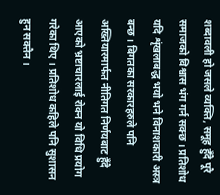शब्दावली हो जसले व्यक्ति, समूह हुँदै पूरै समाजको विश्वास भंग गर्न सक्छ । प्रतिशोध यदि शृंखलाबद्ध भयो भने विनाशकारी अस्त्र बन्छ । बिगतका सरकारहरुले पनि अख्तियारमार्फत नीतिगत निर्णयबाट हुँदै आएको भ्रष्टाचारलाई रोक्न यो विधि प्रयोग गरेका थिए । प्रतिशोध कहिले पनि सुशासन हुन सक्तैन ।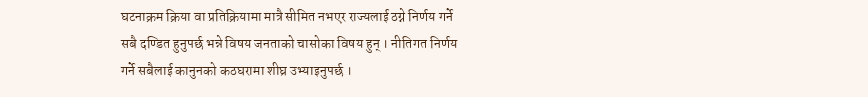घटनाक्रम क्रिया वा प्रतिक्रियामा मात्रै सीमित नभएर राज्यलाई ठग्ने निर्णय गर्ने सबै दण्डित हुनुपर्छ भन्ने विषय जनताको चासोका विषय हुन् । नीतिगत निर्णय गर्ने सबैलाई कानुनको कठघरामा शीघ्र उभ्याइनुपर्छ ।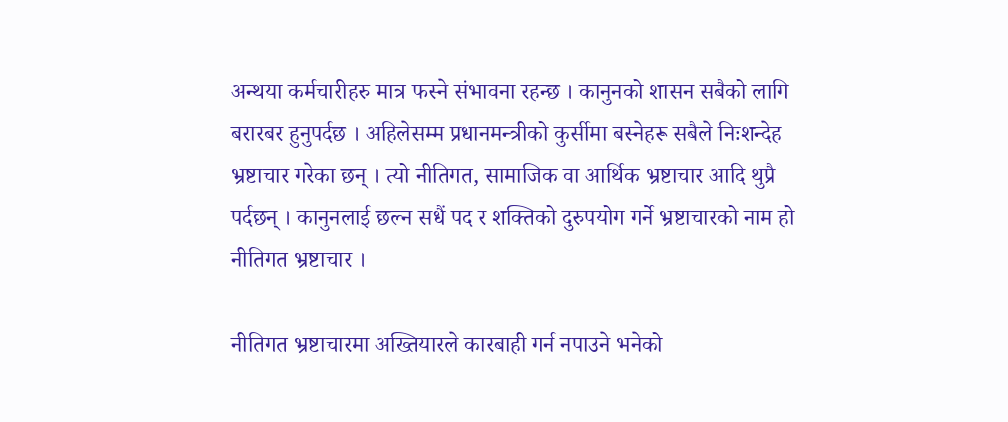अन्थया कर्मचारीहरु मात्र फस्ने संभावना रहन्छ । कानुनको शासन सबैको लागि बरारबर हुनुपर्दछ । अहिलेसम्म प्रधानमन्त्रीको कुर्सीमा बस्नेहरू सबैले निःशन्देह भ्रष्टाचार गरेका छन् । त्यो नीतिगत, सामाजिक वा आर्थिक भ्रष्टाचार आदि थुप्रै पर्दछन् । कानुनलाई छल्न सधैं पद र शक्तिको दुरुपयोग गर्ने भ्रष्टाचारको नाम हो नीतिगत भ्रष्टाचार ।

नीतिगत भ्रष्टाचारमा अख्तियारले कारबाही गर्न नपाउने भनेको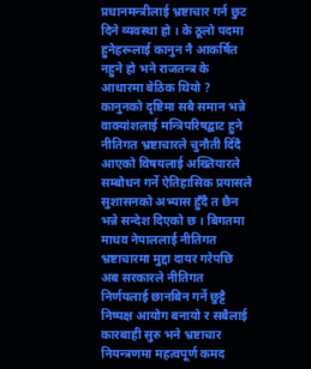प्रधानमन्त्रीलाई भ्रष्टाचार गर्न छुट दिने व्यवस्था हो । के ठूलो पदमा हुनेहरूलाई कानुन नै आकर्षित नहुने हो भने राजतन्त्र के आधारमा बेठिक थियो ? कानुनको दृष्टिमा सबै समान भन्ने वाक्यांशलाई मन्त्रिपरिषद्बाट हुने नीतिगत भ्रष्टाचारले चुनौती दिँदै आएको विषयलाई अख्तियारले सम्बोधन गर्ने ऐतिहासिक प्रयासले सुशासनको अभ्यास हुँदै त छैन भन्ने सन्देश दिएको छ । बिगतमा माधव नेपाललाई नीतिगत भ्रष्टाचारमा मुद्दा दायर गरेपछि अब सरकारले नीतिगत निर्णयलाई छानबिन गर्ने छुट्टै निष्पक्ष आयोग बनायो र सबैलाई कारबाही सुरु भने भ्रष्टाचार नियन्त्रणमा महत्वपूर्ण कमद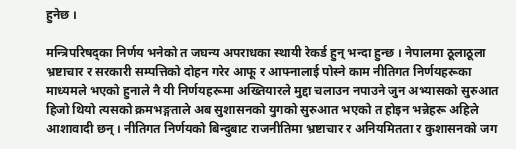हुनेछ ।

मन्त्रिपरिषद्का निर्णय भनेको त जघन्य अपराधका स्थायी रेकर्ड हुन् भन्दा हुन्छ । नेपालमा ठूलाठूला भ्रष्टाचार र सरकारी सम्पत्तिको दोहन गरेर आफू र आफ्नालाई पोस्ने काम नीतिगत निर्णयहरूका माध्यमले भएको हुनाले नै यी निर्णयहरूमा अख्तियारले मुद्दा चलाउन नपाउने जुन अभ्यासको सुरुआत हिजो थियो त्यसको क्रमभङ्गताले अब सुशासनको युगको सुरुआत भएको त होइन भन्नेहरू अहिले आशावादी छन् । नीतिगत निर्णयको बिन्दुबाट राजनीतिमा भ्रष्टाचार र अनियमितता र कुशासनको जग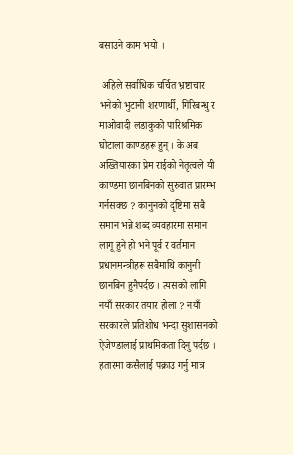बसाउने काम भयो ।

 अहिले सर्वाधिक चर्चित भ्रष्टाचार भनेको भुटानी शरणार्थी, गिरिबन्धु र माओवादी लडाकुको पारिश्रमिक घोटाला काण्डहरू हुन् । के अब अख्तियारका प्रेम राईको नेतृत्वले यी काण्डमा छानबिनको सुरुवात प्रारम्भ गर्नसक्छ ? कानुनको दृष्टिमा सबै समान भन्ने शब्द व्यवहारमा समान लागू हुने हो भने पूर्व र वर्तमान प्रधानमन्त्रीहरू सबैमाथि कानुनी छानबिन हुनैपर्दछ । त्यसको लागि नयाँ सरकार तयार होला ? नयाँ सरकारले प्रतिशोध भन्दा सुशासनको ऐजेण्डालाई प्राथमिकता दिनु पर्दछ । हतारमा कसैलाई पक्राउ गर्नु मात्र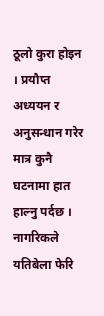ठूलो कुरा होइन । प्रयौप्त अध्ययन र अनुसन्धान गरेर मात्र कुनै घटनामा हात हाल्नु पर्दछ । नागरिकले यतिबेला फेरि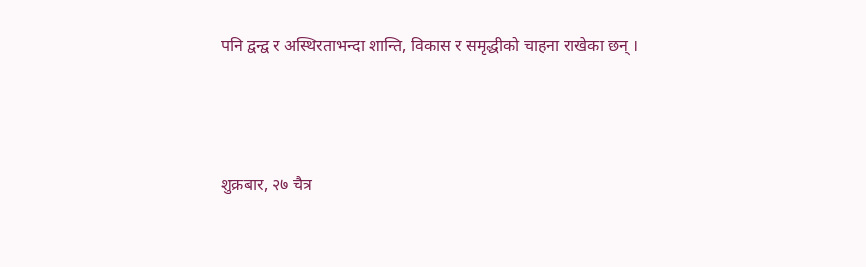पनि द्वन्द्व र अस्थिरताभन्दा शान्ति, विकास र समृद्धीको चाहना राखेका छन् ।



शुक्रबार, २७ चैत्र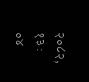२०८२, १३ : ०४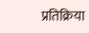प्रतिक्रिया